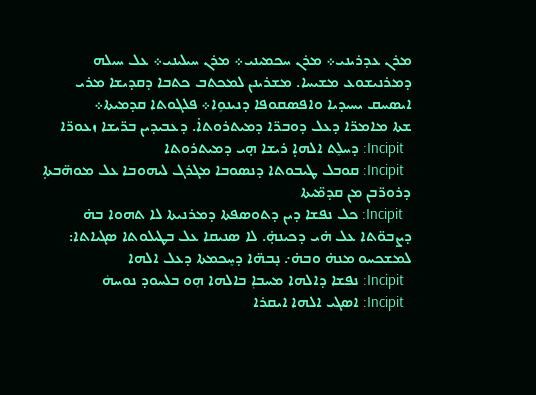ܡܪܢ ܥܕܪܝܢܝ܀ ܡܪܢ ܚܟܡܝܢܝ܀ ܡܪܢ ܚܝܠܝܢܝ܀ ܥܠ ܚܝܠܗ ܕܡܪܢܝܫܘܥ ܡܫܝܚܐ. ܡܫܪܝܢܢ ܠܡܟܬܒ ܟܬܒܐ ܕܩܕܝܫܐ ܡܪܝ ܐܝܣܚܩ ܝܚܝܕܝܐ ܘܐܦܣܩܘܦܐ ܕܢܝܢܘܹܐ܀ ܦܠܓܘܬܐ ܩܕܡܝܬܐ܀
ܫܬܐ ܡܐܡܪ̈ܐ ܕܥܠ ܕܘܒܪ̈ܐ ܕܡܝܬܪܘܬܐ̇. ܕܥܒܝܕܝܢ ܒܪ̈ܝܫܐ ܙܥܘܪ̈ܐ
  Incipit: ܕܚܠܸܬ ܐܠܗܐ̣ ܪܝܫܐ ܗ̣ܝ ܕܡܝܬܪܘܬܐ
  Incipit: ܩܘܒܠ ܛܝܒܘܬܐ ܕܢܣܘܒܐ ܡܓܪܓ ܠܝܗܘܒܐ ܥܠ ܡܘܗ̈ܒܬܐ̣ ܕܪܘܪ̈ܒܢ ܡܢ ܩܕܡ̈ܝܬܐ
  Incipit: ܟܠ ܢܦܫܐ ܕܝܢ ܕܬܘܣܦܬܐ ܕܡܪܢܝܬܐ ܠܐ ܬܗܘܐ ܒܗ̇ ܕܨܒܘ̈ܬܐ ܥܠ ܗ̇ܝ ܕܟܝܢܗ̣̇. ܠܐ ܣܢܝܩܐ ܥܠ ܒܛܝܠܘܬܐ ܣܓܝܐܬܐ: ܠܡܫܟܚܘ ܡܢܗ̇ ܘܒܗ̇܇ ܢ̣ܒܗ̈ܐ ܕܚܸܟܡܬܐ ܕܥܠ ܐܠܗܐ
  Incipit: ܢܦܫܐ ܕܐܠܗܐ ܡܚܒܐ݂ ܒܐܠܗܐ ܗ݂ܘ ܒܠܚܘܕ ܢܘܚܗ݁
  Incipit: ܐܣܓܝ ܐܠܗܐ ܐܝܩܪܐ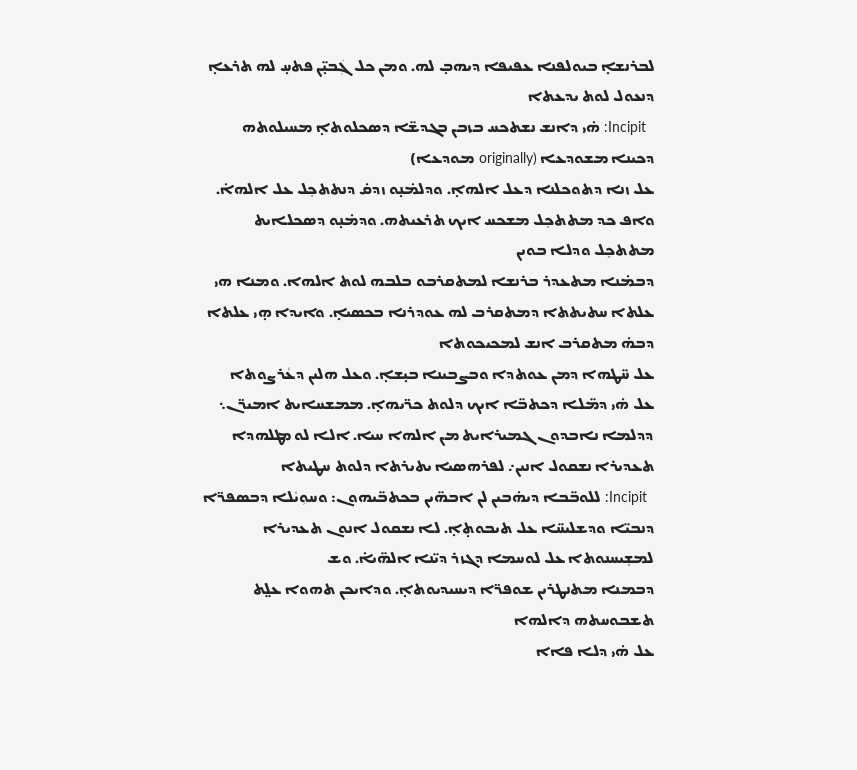ܠܒܪܢܫܐ̣ ܒܝܘܠܦܢܐ ܥܦܝܦܐ ܕܝܗܒ̣ ܠܗ. ܘܡܢ ܟܠ ܓܲܒܝ̣̈ܢ ܦܬܚ̣ ܠܗ ܬܪܥܐ̣ ܕܢܥܘܠ ܠܘܬ ܝܕܥܬܐ
  Incipit: ܗ̇ܝ ܕܐܢܫ ܢܫܬܟܚ ܒܙܒܢ ܒܓܕܫ̈ܐ ܕܣܟܠܘܬܐ̣ ܡܚܝܠܘܬܗ ܕܟܝܢܐ ܡܫܘܕܥܐ (originally ܡܘܕܥܐ)
ܥܠ ܙܢܐ ܕܬܘܟܠܢܐ ܕܥܠ ܐܠܗܐ̣. ܘܕܠܡ̇ܢ̣ܘ ܙܕܩ̇ ܕܢܬܬܟܸܠ ܥܠ ܐܠܗܐ̇. ܘܐܦ ܟܕ ܡܬܬܟܸܠ ܡܫܟܚ ܐܝܟ ܬܪܥܝܬܗ. ܘܕܡ̇ܢ̣ܘ ܕܣܟܠܐܝܬ ܡܬܬܟܸܠ ܘܕܠܐ ܒܘܝܢ
ܕܒܡ̇ܢܐ ܡܬܥܕܪ ܒܪܢܫܐ ܠܡܬܩܪܒܘ ܒܠܒܗ ܠܘܬ ܐܠܗܐ. ܘܡܢܐ ܗܝ ܥܠܬܐ ܚܬܝܬܬܐ ܕܡܬܩܪܒ ܠܗ ܥܘܕܪܢܐ ܒܟܣܝܐ̣. ܘܐܝܕܐ ܗ̣ܝ ܥܠܬܐ ܕܒܗ̇ ܡܬܩܪܒ ܐܢܫ ܠܡܟܝܟܘܬܐ
ܥܠ ܚ̈ܛܗܐ ܕܡܢ ܥܘܬܕܐ ܘܒܨܒܝܢܐ ܒܝ̣ܫܐ̣. ܘܥܠ ܗܠܝܢ ܕܥܵܪܨܘܬܐ
ܥܠ ܗ̇ܝ ܕܡ̈ܠܐ ܕܟܬܒ̈ܐ ܐܝܟ ܕܠܘܬ ܟܪ̈ܝܗܐ̣. ܡܡܫܚܐܝܬ ܐܡܝܪ̈ܢ܆ ܕܕܠܡܐ ܢܐܒܕܘܢ ܓܡܝܪܐܝܬ ܡܢ ܐܠܗܐ ܚܝܐ. ܐܠܐ ܠܘ ܡܛܠܗܕܐ ܬܥܕܝܪܐ ܢܫܩܘܠ ܐܢܝܢ܇ ܠܦܪܗܣܝܐ ܝܬܝܪܬܐ ܕܠܘܬ ܚܛܝܬܐ
  Incipit: ܠܠܘܒ̈ܒܐ ܕܝܗ̇ܒܝܢ ܠܢ ܐܒܗ̈ܝܢ ܒܟܬܒ̈ܝܗܘܢ: ܘܚܘܼܝܵܠܐ ܕܒܣܦܪ̈ܐ ܕܢܒܝ̈ܐ ܘܕܫܠܝܚ̈ܐ ܥܠ ܬܝܒܘܬ̣ܐ̣. ܠܐ ܢܫܩܘܠ ܐܢܘܢ ܬܥܕܝܪܐ ܠܡܫܸܝܚܢܘܬܐ ܥܠ ܠܘܚܡܐ ܕܓܙܪ ܕܝ̈ܢܐ ܐܠܗ̈ܝܐ̇. ܘܫ
ܕܒܡܢܐ ܡܬܢܛܪܝܢ ܫܘܦܪ̈ܐ ܕܝܚܝܕܝܘܬܐ̣. ܘܕܐܝܟܢ ܬܗܘܐ ܥܠ̤ܬ ܬܫܒܘܚܬܗ ܕܐܠܗܐ
ܥܠ ܗ̇ܝ ܕܠܐ ܦܐܐ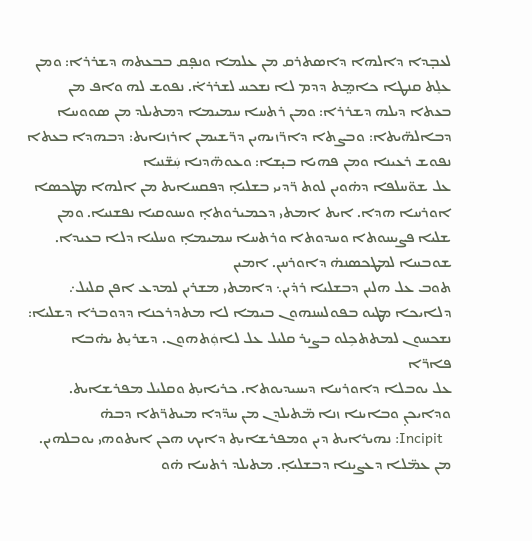ܠܥܒ̣ܕܐ ܕܐܠܗܐ ܕܐܣܬܪܩ ܡܢ ܥܠܡܐ ܘܢܦ̣ܩ ܒܒܥܬܗ ܕܫܪܪܐ: ܘܡܢ ܥܠܸܬ ܩܢܛܐ ܟܐܡ̤ܬ ܕܕܡ ܠܐ ܢܫܟܚ ܠܫܪܪܐ̇. ܢܦܘܫ ܠܗ ܘܐܦ ܡܢ ܒܥܬܐ ܕܝܠܗ ܕܫܪܪܐ: ܘܡܢ ܪܬܚܐ ܚܡܝܡܐ ܕܡܬܝܠܕ ܡܢ ܣܘܘܚܐ ܕܒܐܠܗ̈ܝܬܐ: ܘܒܨܬܐ ܕܐܪ̈ܙܝܗܝܢ ܕܪ̈ܫܝܡܢ ܐܪܙܢܐܝܬ: ܕܒܗܕܐ ܒܥܬܐ ܢܦܘܫ ܪܥܝܢܐ ܘܡܢ ܦܗܝܐ ܒܝ̣ܫܐ: ܘܥܘܗ̈ܕܢܐ ܚܲܫ̈ܢܝܐ
ܥܠ ܫܘ̈ܚܠܦܐ ܕܗ̇ܘܝܢ ܠܘܬ ܪ̈ܕܝܝ ܒܫܠܝܐ̣ ܕܦܩܚܐܝܬ ܡܢ ܐܠܗܐ ܡܛܟܣܐ ܐܘܪܚܐ ܗܕܐ. ܐܝܬ ܐܡܬܝ ܕܟܡܝܪܘܬܐ̣ ܘܚܢܘܩܝܐ ܢܦܫܢܝܐ. ܘܡܢ ܫܠܝܐ ܦܨܝܚܘܬܐ ܘܚܕܘܬܐ ܘܪܬܚܐ ܚܡܝܡܐ̣ ܘܚܠܝܐ ܕܠܐ ܒܥܝܕܐ. ܫܘܒܚܐ ܠܡܛܟܣܢܗ̇ ܕܐܘܪܚܢ. ܐܡܝܢ
ܬܘܒ ܥܠ ܗܠܝܢ ܕܒܫܠܝܐ ܪܕ̇ܝܢ܆ ܕܐܡܬܝ ܡܫܪܝܢ ܠܡܕܥ ܐܦܢ ܩܠܝܠ܇ ܕܠܐܝܟܐ ܡܛܝܘ ܒܦܘܠܚܢܗܘܢ ܒܝܡܐ ܠܐ ܡܬܕܪܟܢܐ ܕܕܘܒܪܐ ܕܫܠܝܐ: ܢܫܟܚܘܢ ܠܡܬܬܟܹܠܘ ܒܨܝܪ ܩܠܝܠ ܥܠ ܠܐܘܲܬܗܘܢ. ܕܫܪܝܸܬ ܝܗ̇ܒܐ ܦܐܪ̈ܐ
ܥܠ ܝܘܒܠܐ ܕܐܘܪܚܐ ܕܝܚܝܕܝܘܬܐ. ܟܪܝܐܝܬ݂ ܘܩܠܝܠ ܡܦܪܫܐܝܬ. ܘܕܐܝܟܢ̣ ܘܒܐܝܢܐ ܙܢܐ ܡ̈ܬܝܠܕܢ ܡܢ ܚܕ̈ܕܐ ܡܝܬܪ̈ܬܐ ܕܒܗ̇
  Incipit: ܢܗܝܪܐܝܬ ܕܝܢ ܘܡܦܪܫܐܝܬ݂ ܕܐܝܟ ܗܟܢ ܐܝܬܘܗܝ ܝܘܒܠܗܝܢ. ܡܢ ܥܡ̈ܠܐ ܕܥܨܝܢܐ ܕܒܫܠܝܐ̣. ܡܬܝܠܕ ܪܬܚܐ ܗ̇ܘ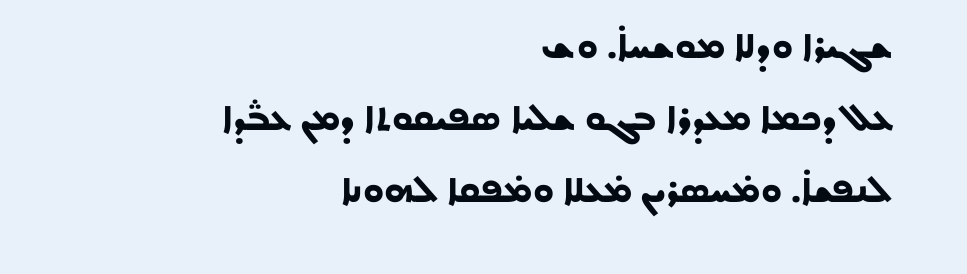ܫܓܝܪܐ ܘܕܠܐ ܡܘܫܚܐ̇. ܘܫ
ܥܠ ܕܟܡܐ ܡܥܕܪܐ ܒܓܘ ܫܠܝܐ ܣܦܝܩܘܬܐ ܕܡܢ ܥܒ݅ܕܐ ܠܢܦܫܐ̇. ܘܡ̇ܚܣܪܝܢ ܡ̇ܥܠܐ ܘܡ̇ܦܩܐ ܠܗܘܢܐ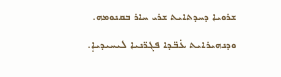ܫܪܘܝܐ ܕܚܕܬܐܝܬ ܫܪܝ ܚܐܪ ܒܩܢܘܡܗ. ܘܕܢܗܝܪܐܝܬ ܥ̇ܒ̈ܕܐ ܦܓܪ̈ܢܝܐ ܠܝܚܝܕܝܐ̣.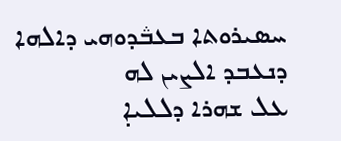ܚܣܝܪܘܬܐ ܒܥܒ݅ܕܘܗܝ ܕܐܠܗܐ ܕܢܥܒܕ ܐܠܨܝܢ ܠܗ
ܥܠ ܫܗܪܐ ܕܠܠܝܐ̣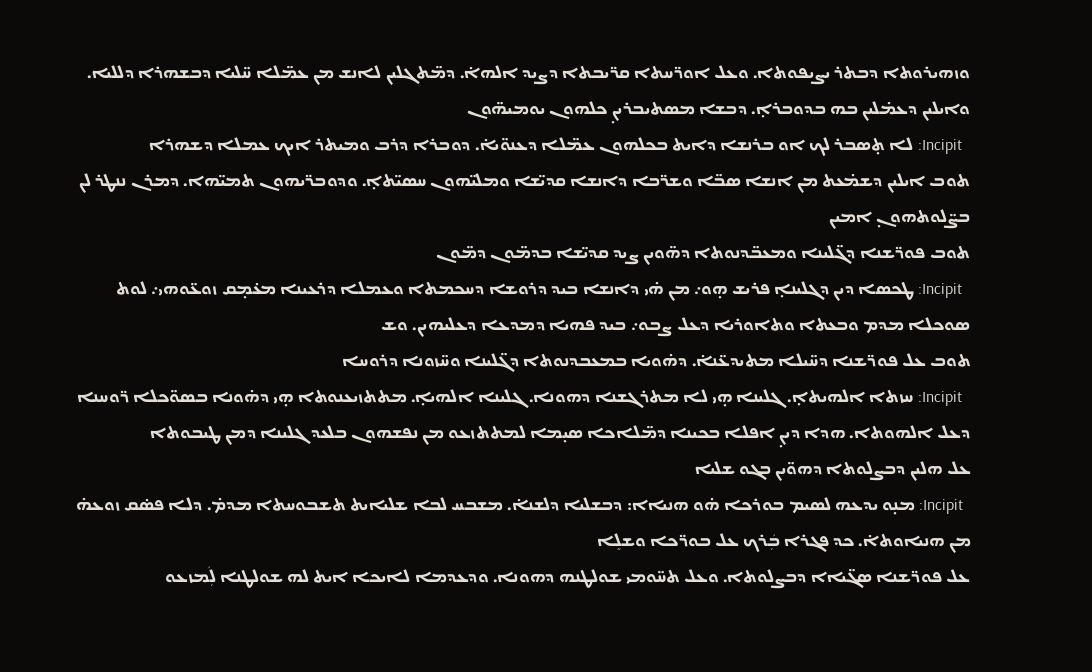ܘܙܗܝܪܘܬܐ ܕܒܬܪ ܝܨܝܦܘܬܐ. ܘܥܠ ܐܘܪ̈ܚܬܐ ܩܪ̈ܝܒܬܐ ܕܨܝܕ ܐܠܗܐ̇. ܕܡ̈ܬܓܠܝܢ ܠܐܢܫ ܡܢ ܥܡ̈ܠܐ ܚ̈ܠܝܐ ܕܒܫܗܪܐ ܕܠܠܝܐ. ܘܐܝܠܝܢ ܕܥܡ̇ܠܝܢ ܒܗ ܒܕܘܒܪܐ̣. ܕܒܫܐ ܡܣܬܝܒܪܝܢ̣ ܟܠܗܘܢ ܝܘܡܝܗ̈ܘܢ
  Incipit: ܠܐ ܬ̣ܣܒܪ ܠܟ ܐܘ ܒܪܢܫܐ ܕܐܝܬ ܒܟܠܗܘܢ ܥܡ̈ܠܐ ܕܥܢܘ̈ܝܐ̇. ܕܘܒܪܐ ܕܪܒ ܘܡܝܬܪ ܐܝܟ ܥܡܠܐ ܕܫܗܪܐ
ܬܘܒ ܐܝܠܝܢ ܕܫܡ̇ܥܬ ܡܢ ܐܢܫܐ ܣܒ̈ܐ ܘܫܪ̈ܒܐ ܕܐܢܫܐ ܩܕܝ̈ܫܐ ܘܡܠܝ̈ܗܘܢ ܚܣܝ̈ܬܐ̣. ܘܕܘܒܪ̈ܝܗܘܢ ܬܡܝ̈ܗܐ. ܕܡܪܢ ܢܢܛܪ ܠܢ ܒܨ̈ܠܘܬܗܘܢ̣ ܐܡܝܢ
ܬܘܒ ܦܘܪ̈ܫܢܐ ܕܓ̈ܠܝܢܐ ܘܡܥܒ̈ܕܢܘܬܐ ܕܗ̈ܘܝܢ ܨܝܕ ܩܕܝ̈ܫܐ ܒܕܡ̈ܘܢ ܕܡ̈ܘܢ
  Incipit: ܛܟܣܐ ܕܝܢ ܕܓܠܝܢܐ̣ ܦܪܝܫ ܗ̣ܘ܇ ܡܢ ܗ̇ܝ ܕܐܢܫܐ ܒܝܕ ܕܪܘܫܐ ܕܚܟܡܬܐ ܘܥܡܠܐ ܕܪܥܝܢܐ ܡܥ̇ܡ̣ܩ ܙܘܥ̈ܘܗܝ܇ ܠܘܬ ܣܘܟܠܐ ܡܕܡ ܘܒܥܬܐ ܘܬܐܘܪܝܐ ܕܥܠ ܨܒܘ܇ ܒܝܕ ܦܗܝܐ ܕܡܕܥܐ ܕܥܠܝܗܝܢ. ܘܫ
ܬܘܒ ܥܠ ܦܘܪ̈ܫܢܐ ܕܚ̈ܝܠܐ ܡܬܝܕܥ̈ܢܐ̇. ܕܗ̇ܘܝܐ ܒܡܥܒܕܢܘܬܐ ܕܓ̈ܠܝܢܐ ܘܚ̈ܙܘܢܐ ܕܪܘܚܐ
  Incipit: ܚܙܬܐ ܐܠܗܝܬܐ̣. ܓܠܝܢܐ ܗ̣ܝ ܠܐ ܡܬܪܓܫܢܐ ܕܗܘܢܐ. ܓܠܝܢܐ ܐܠܗܝܐ̣. ܡܬܬܙܝܥܢܘܬܐ ܗ̣ܝ ܕܗ̇ܘܢܐ ܒܣܘ̈ܟܠܐ ܪ̈ܘܚܢܐ ܕܥܠ ܐܠܗܘܬܐ. ܗܕܐ ܕܝܢ̣ ܐܦܠܐ ܒܟܝܢܐ ܕܡ̈ܠܐܟܐ ܣܝ̣ܡܐ ܠܡܬܬܙܥܘ ܡܢ ܢܦܫܗܘܢ ܒܠܥܕ ܓܠܝܢܐ ܕܡܢ ܛܝܒܘܬܐ
ܥܠ ܗܠܝܢ ܕܒܨܠܘܬܐ ܕܗܘ̈ܝܢ ܒܓܘ ܫܠܝܐ
  Incipit: ܡܢ̣ܘ ܝܕܥܗ ܠܣܝܡ ܒܘܪܟܐ ܗ̇ܘ ܗܢܝܐܐ: ܕܒܫܠܝܐ ܕܠܫܢܐ̇. ܡܫܒܚ ܠܒܐ ܫܠܝܐܝܬ ܬܫܒܘܚܬܐ ܡܕܡ̇. ܕܠܐ ܦܣ̇ܩ ܙܘܥܗ̇ ܡܢ ܗܢܝܐܘܬܐ̇. ܟܕ ܦܓܪܐ ܒܲܪܟ ܥܠ ܒܘܪ̈ܟܐ ܘܫܠܸܐ
ܥܠ ܦܘܪ̈ܫܢܐ ܣܓ̈ܝܐܐ ܕܒܨܠܘܬܐ. ܘܥܠ ܬܚ̈ܘܡܝ ܫܘܠܛܢܗ ܕܗܘܢܐ. ܘܕܥܕܡܐ ܠܐܝܟܐ ܐܝܬ ܠܗ ܫܘܠܛܢܐ ܠܲܡܙܥܘ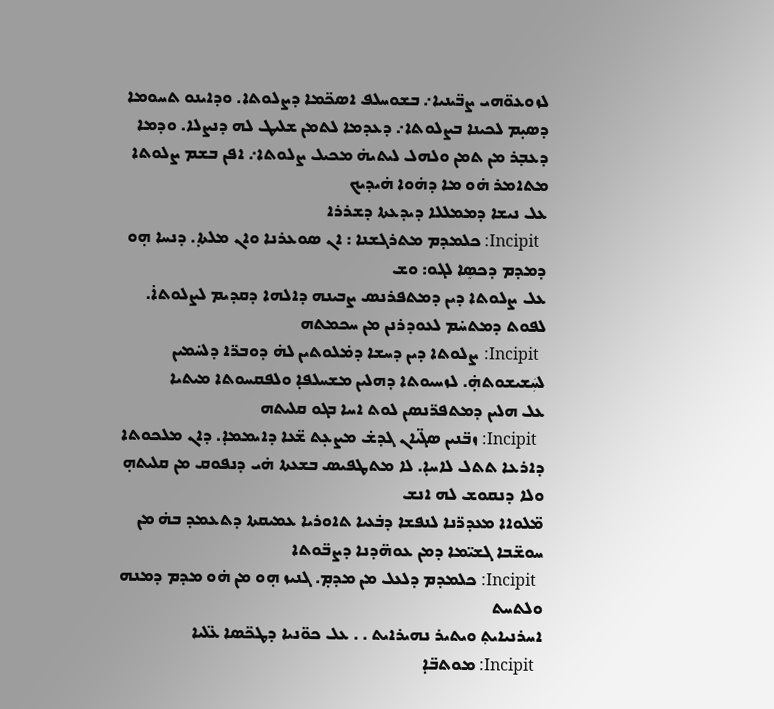ܠܙܘܥܘ̈ܗܝ ܨܒ̈ܝܢܝܐ܇ ܒܫܘܚܠܦ ܐܣܟ̈ܡܐ ܕܨܠܘܬܐ. ܘܕܐܝܢܘ ܬܚܘܡܐ ܕܣܝ̣ܡ ܠܟܝܢܐ ܒܨܠܘܬܐ܇ ܕܥܕܡܐ ܠܬܡܢ ܫܠܝܛ ܠܗ ܕܢܨܠܐ. ܘܕܡܐ ܕܥܒ̣ܪ ܡܢ ܬܡܢ ܘܠܗܠ ܠܝܬܝܗ̇ ܡܟܝܠ ܨܠܘܬܐ܇ ܐܦܢ ܒܫܡ ܨܠܘܬܐ ܡܬܐܡܪ ܗ̇ܘ ܡܐ ܕܗ̇ܘܐ ܗ̇ܝܕܝܟ
ܥܠ ܢܝܫܐ ܕܡܡܠܠܐ ܕܝܕܥܬܐ ܕܫܪܪܐ
  Incipit: ܟܠܡܕܡ ܡܬܪܓܫܢܐ : ܐܢ ܣܘܥܪܢܐ ܘܐܢ ܡܠܬܐ̣. ܕܢܚܐ ܗ̣ܘ ܕܡܕܡ ܕܟܣܸܐ ܠܓܘ: ܘܫ
ܥܠ ܨܠܘܬܐ ܕܝܢ ܕܡܬܦܪܢܣ ܨܒܝܢܗ ܕܐܠܗܐ ܕܩܕܝܡ ܠܨܠܘܬܐ̇. ܠܦܘܬ ܕܡܬܚ̇ܡ ܠܥܘܕܪܢܢ ܡܢ ܚܟܡܬܗ
  Incipit: ܨܠܘܬܐ ܕܝܢ ܕܚܫܐ ܕܡ̇ܠܘܬܝܢ ܠܗ̇ ܕܘܒܪ̈ܐ ܕܠܚ̇ܡܝܢ ܠܚܲܫܝܫܘܬܗ̣̇. ܠܙܚܝܘܬܐ ܕܗܠܝܢ ܡܫܚܠܦܐ̣ ܘܠܦܩܚܘܬܐ ܡܝܬܝܐ
ܥܠ ܗܠܝܢ ܕܡܬܦܪ̈ܢܣܢ ܠܘܬ ܐܚܐ ܒܓܘ ܩܠܝܬܗ
  Incipit: ܙܒ̈ܢܝܢ ܣܓ̈ܝܐܢ ܓܕܫ̇ ܡܨܥ̣ܬ ܫ̈ܥܐ ܕܐܝܡܡܐ̣. ܕܐܢ ܡܠܟܘܬܐ ܕܐܪܥܐ ܬܬܠ ܠܐܚܐ̣. ܠܐ ܡܬܛܦܝܣ ܒܫܥܬܐ ܗ̇ܝ ܕܢܦܘܩ ܡܢ ܩܠܝܬܗ̣ ܘܠܐ ܕܢܩܘܫ ܠܗ ܐܢܫ
ܡ̈ܠܘܐܐ ܡܥܕܪ̈ܢܐ ܠܢܦܫܐ ܕܒ̇ܥܝܐ ܬܐܘܪܝܐ ܥܡܝܩܬܐ ܕܬܥܡܕ ܒܗ̇ ܡܢ ܚܘܫ̈ܒܐ ܓܫܝ̈ܡܐ ܕܡܢ ܥܘܗ̈ܕܢܐ ܕܨܒ̈ܘܬܐ
  Incipit: ܟܠܡܕܡ ܕܠܥܠ ܡܢ ܡܕܡ̣. ܓܢܝܙ ܗ̣ܘ ܡܢ ܗ̇ܘ ܡܕܡ ܕܡܢܗ ܘܠܬܚܬ
ܐܚܪܢܝܐܝܬ݂ ܘܝܬܝܪ ܢܗܝܪܐܝܬ . . ܥܠ ܟܘ̈ܢܝܐ ܕܛܟ̈ܣܐ ܥ̈ܠܝܐ
  Incipit: ܡܘܬܒ̈ܐ̣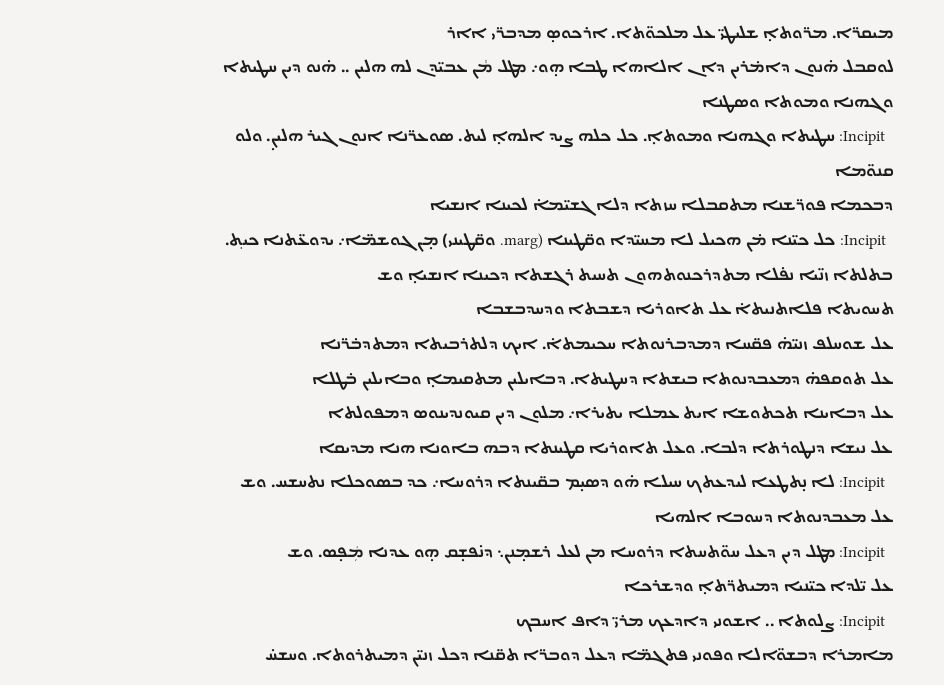ܡܝܩܪ̈ܐ. ܡܪ̈ܘܬܐ̣ ܫܠܝܛܝ̈ ܥܠ ܡܠܟܘ̈ܬܐ. ܐܪܟܘܣ̣ ܡܕܒܪ̈ܝ ܐܐܪ
ܠܘܩܒܠ ܗ̇ܢܘܢ ܕܐܡ̇ܪܝܢ ܕܐܢ ܐܠܐܗܐ ܛܒܐ ܗ̣ܘ܇ ܡܛܠ ܡܵܢ ܥܒܝ̈ܕܢ ܠܗ ܗܠܝܢ .. ܗ̇ܢܘ ܕܝܢ ܚܛܝܬܐ ܘܓܗܢܐ ܘܡܘܬܐ ܘܣܛܢܐ
  Incipit: ܚܛܝܬܐ ܘܓܗܢܐ ܘܡܘܬܐ̣. ܟܠ ܟܠܗ ܨܝܕ ܐܠܗܐ̣ ܠܝܬ. ܣܘܥܪ̈ܢܐ ܐܢܘܢ ܓܝܪ ܗܠܝܢ̣. ܘܠܘ ܩܢܘ̈ܡܐ
ܕܒܟܡܐ ܦܘܪ̈ܫܢܐ ܡܬܩܒܠܐ ܚܙܬܐ ܕܠܐ ܓܫܝ̈ܡܐ̇ ܠܟܝܢܐ ܐܢܫܝܐ
  Incipit: ܟܠ ܟܝ̈ܢܐ ܡ̇ܢ ܗܟܝܠ ܠܐ ܡܚܝ̈ܕܐ ܘܩ̈ܛܝܢܐ (marg. ܘܩ̈ܛܝܢܝ) ܡ̣ܢ ܓܘܫܡ̈ܐ܇ ܝܕܘܥ̈ܬܢܐ ܟܝܬ݂. ܒܬܠܬܐ ܙܢ̈ܝܐ ܢܦ̇ܠܐ ܡܬܕܪܟܢܘܬܗܘܢ ܬܚܝܬ ܪܓܫܬܐ ܕܟܝܢܐ ܐܢܫܝܐ̣ ܘܫ
ܬܚܘܝܬܐ ܦܠܐܬܢܝܬܐ̇ ܥܠ ܬܐܘܪܝܐ ܕܫܒܬܐ ܘܕܚܕܒܫܒܐ
ܥܠ ܫܘܚܠܦ ܙܢܝ̈ܗ̇ ܦܩ̈ܚܐ ܕܡܕܒܪܢܘܬܐ ܚܟܝܡܬܐ̇. ܐܝܟ ܕܠܬܪܒܝܬܐ ܕܡܬܕܒ̇ܪ̈ܢܐ
ܥܠ ܬܘܩܦܗ̇ ܕܡܥܒܕܢܘܬܐ ܒܝܫܬܐ ܕܚܛܝܬܐ. ܕܒܐܝܠܝܢ ܡܬܩܝܡܐ̣ ܘܒܐܝܠܝܢ ܒ̇ܛܠܐ
ܥܠ ܕܒܐܝܢܐ ܬܟܬܘܫܐ ܐܝܬ ܥܡܠܐ ܝܬܝܪܐ܇ ܡܠܘܢ ܕܝܢ ܩܝܘܢܕܝܢܘܣ ܕܡܦܘܠܬܐ
ܥܠ ܢܝܫܐ ܕܢܛܘܪܬܐ ܕܠܒܐ. ܘܥܠ ܬܐܘܪܝܐ ܩܛܝܢܬܐ ܕܒܗ ܒܐܘܢܐ ܗܢܐ ܡܕܝܩܐ
  Incipit: ܠܐ ܢ̣ܬܛܥܐ ܠܝܕܥܬܟ ܚܝܠܐ ܗ̇ܘ ܕܣܝ̣ܡ ܒܩ̈ܝܢܬܐ ܕܪܘܚܐ܇ ܟܕ ܒܣܘܟܠܐ ܢܬܚܫܚ. ܘܫ
ܥܠ ܡܥܒܕܢܘܬܐ ܕܚܘܒܐ ܐܠܗܝܐ
  Incipit: ܡܛܠ ܕܝܢ ܕܥܠ ܚܘ̈ܬܚܬܐ ܕܪܘܚܐ ܡܢ ܠܥܠ ܪܫܡ̣ܢܢ܆ ܕܢ̇ܦܫ̣ܩ ܗ̣ܘ ܥܕܢܐ ܡܲܦ̣ܣ. ܘܫ
ܥܠ ܝ̈ܠܕܐ ܟܝ̈ܢܝܐ ܕܡܝܬܪ̈ܬܐ̣ ܘܕܫܪܟܐ
  Incipit: ܨܠܘܬܐ .. ܐܫܘܢܝ ܕܐܕܥܟ ܡܪܝ̈ ܕܐܦ ܐܚܒܟ
ܡܐܡܪܐ ܕܒܫܘ̈ܐܠܐ ܘܦܘܢܝ ܦܬܓܡ̈ܐ ܕܥܠ ܕܘܒܪ̈ܐ ܬܩ̈ܢܐ ܕܟܠ ܙܢܝ̈ܢ ܕܡܝܬܪܘܬܐ. ܘܚܫܚ̇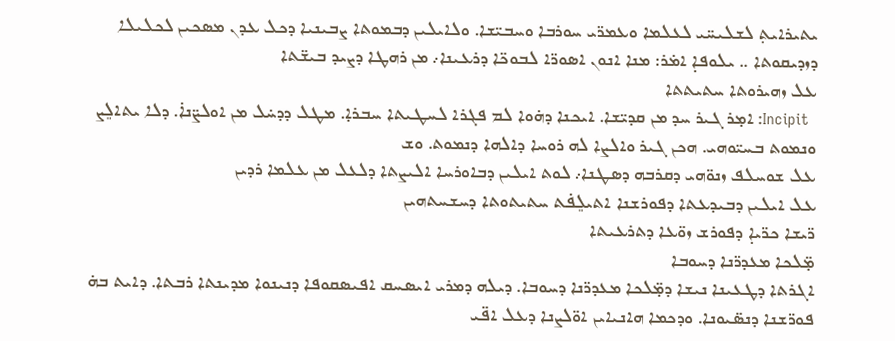ܝܬܝܪܐܝܬ݂ ܠܫܠܝܚ̈ܝ ܠܥܠܡܐ ܘܥܡܪ̈ܝ ܚܘܪܒܐ ܘܚܒܝ̈ܫܐ. ܘܠܐܝܠܝܢ ܕܒܡܘܬܐ ܨܒܝܢܝܐ ܕܟܠ ܥܕܢ ܡܣܟܝܢ ܠܟܠܝܠܐ ܕܙܕܝܩܘܬܐ .. ܝܠܘܦܐ̣ ܐܡ̇ܪ: ܡܢܐ ܐܢܘܢ ܐܣܘܪ̈ܐ ܠܒܘܟ̈ܐ ܕܪܥܝܢܐ܇ ܡܢ ܪܗܛܐ ܕܨܝܕ ܒܝܫ̈ܬܐ
ܥܠ ܙܗܝܪܘܬܐ ܚܬܝܬܬܐ
  Incipit: ܐܡ̣ܪ ܓܝܪ ܚܕ ܡܢ ܩܕܝ̈ܫܐ. ܐܝܟܢܐ ܕܗ̇ܘܐ ܠܡ ܦܓܪܐ ܠܚܛܝܬܐ ܚܒܪܐ̣. ܡܛܠ ܕܕܚ̇ܠ ܡܢ ܐܘܠܨ̈ܢܐ̇. ܕܠܐ ܝܬܐܠܸܨ ܘܢܡܘܬ ܒܚܝ̈ܘܗܝ. ܗܟܢ ܓܝܪ ܘܐܠܨܐ ܠܗ ܪܘܚܐ ܕܐܠܗܐ ܕܢܡܘܬ. ܘܫ
ܥܠ ܫܘܚܠܦ ܙܢܘ̈ܗܝ ܕܩܪܒܗ ܕܣܛܢܐ܇ ܠܘܬ ܐܝܠܝܢ ܕܒܐܘܪܚܐ ܐܠܝܨܬܐ ܕܠܥܠ ܡܢ ܥܠܡܐ ܪܕܝܢ
ܥܠ ܐܝܠܝܢ ܕܒܝܕܥܬܐ ܕܦܘܪܫܢܐ ܐܬܝܠܸܦ̇ܬ ܚܬܝܬܘܬܐ ܕܚܫܚܬܗܝܢ
ܪ̈ܝܫܐ ܟܪ̈ܝܐ̣ ܕܦܘܪܫ ܙܘ̈ܥܐ ܕܬܪܥܝܬܐ
ܡ̣̈ܠܟܐ ܡܥܕܪ̈ܢܐ ܕܚܘܒܐ
ܐܓܪܬܐ ܕܛܥܝܢܐ ܢܝܫܐ ܕܡ̣̈ܠܟܐ ܡܥܕܪ̈ܢܐ ܕܚܘܒܐ. ܕܝܠܗ ܕܡܪܝ ܐܝܣܚܩ ܐܦܝܣܩܘܦܐ ܕܢܝܢܘܐ ܡܕܝܢܬܐ ܪܒܬܐ. ܕܐܝܬ ܒܗ̇ ܦܘܪ̈ܫܢܐ ܕܢܣ̈ܝܘܢܐ. ܘܕܟܡܐ ܗܐܢܝܐܝܢ ܐܘ̈ܠܨܢܐ ܕܥܠ ܐܦ̈ܝ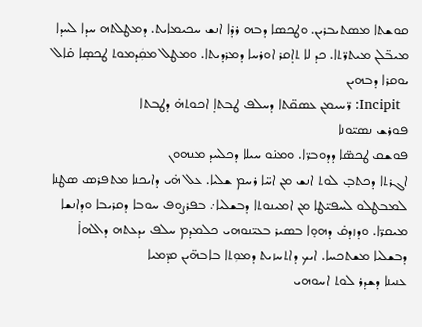ܩܘܫܬܐ ܡܣܬܝܒܪܝܢ. ܘܛܟܣܐ ܕܒܗ ܪܕ̇ܐ ܐܢܫ ܚܟܝܡܐܝܬ. ܕܡܛܠܬܗ ܚܕܐ ܠܚܕܐ ܡܝܒ̈ܠܢ ܡܝܬܪ̈ܬܐ. ܟܕ ܠܐ ܬܐ̣ܩܪ ܐܘܪܚܐ ܕܡܪܕܝܬܐ. ܘܡܛܠ ܡܩܲܕܡܘܬ ܛܟܣ̣ܐ ܩ̇ܐܠ ܝܘܩܪܐ ܕܒܗܝܢ
  Incipit: ܪ̈ܚܝܡܢ ܥܣܩ̈ܬܐ ܕܚܠܦ ܛܒܬܐ̣ ܐܟܘܬܗ̇ ܕܛܒܬܐ
ܦܘܪܫ ܢܣܝ̈ܘܢܐ
ܦܘܫܩ ܛܟܣ̈ܐ ܕܕܘܒܪ̈ܐ. ܘܡܢ̇ܘ ܚܝܠܐ ܕܟܠܚܕ ܡܢܗܘܢ
ܐܓܪܬܐ ܕܟܬܒ̣ ܠܘܬ ܐܢܫ ܡܢ ܐܚ̈ܐ ܪܚܡ ܫܠܝܐ. ܥܠ ܗ̇ܝ ܕܐܝܟܢܐ ܡܬܦܪܣ ܣܛܢܐ ܠܡܒܛܠܘ ܠܚܦܝ̈ܛܐ ܡܢ ܐܡܝܢܘܬܐ ܕܒܫܠܝܐ܇ ܒܦܪܨܘܦ ܚܘܒܐ ܕܩܪܝܒܐ ܘܕܐܢܫܐ ܡܝܩܪ̈ܐ. ܘܕܙܕܩ̇ ܕܗܘ̣ܐ ܒܣܝܪ ܒܥܝ̈ܢܘܗܝ ܟܠܡܕܡ ܚܠܦ ܝܕܥܬܗ ܕܐܠܗܐ̇ ܕܒܫܠܝܐ ܡܫܬܟܚܐ. ܐܝܟ ܕܐܬܚܙܝܬ ܕܡܘܼܬܐ ܒܐܒܗ̈ܝܢ ܩܕ̈ܡܝܐ
ܥܢܝܢܐ ܕܫܕܪ ܠܘܬ ܐܚܘܗܝ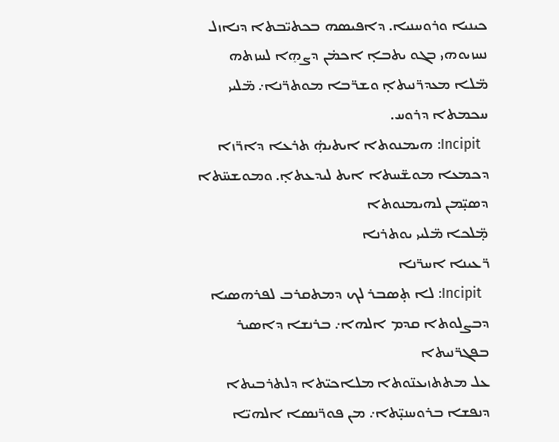ܟܝܢܝܐ ܘܪܘܚܢܝܐ. ܕܐܦܝܣܗ ܒܟܬܝ̈ܒܬܐ ܕܢܐܙܠ ܢܚܙܝܘܗܝ ܒܓܘ ܝܬܒܐ̣ ܐܟܡ̇ܢ ܕܨܗܸܐ ܠܚܙܬܗ
ܡ̈ܠܐ ܡܥܕܪ̈ܢܝܬܐ̣ ܘܫܪ̈ܒܐ ܡܘܬܪ̈ܢܐ܇ ܡ̈ܠܝܝ ܚܟܡܬܐ ܕܪܘܚ.
  Incipit: ܗܝܡܢܘܬܐ ܐܝܬܝܗ̣̇ ܬܪܥܐ ܕܐܪ̈ܙܐ
ܕܟܡܥܐ ܡܘܫ̈ܚܬܐ ܐܝܬ ܠܝܕܥܬܐ̣. ܘܡܘܫܚ̈ܬܐ ܕܣܝ̣̈ܡܢ ܠܗܝܡܢܘܬܐ
ܡ̣̈ܠܟܐ ܡ̈ܠܝܝ ܝܘܬܪܢܐ
ܪ̈ܥܝܢܐ ܐܚܪ̈ܢܐ
  Incipit: ܠܐ ܬ̣ܣܒܪ ܠܟ ܕܡܬܩܪܒ ܠܦܪܗܣܝܐ ܕܒܨܠܘܬܐ ܩܕܡ ܐܠܗܐ܇ ܒܪܢܫܐ ܕܐܣܝܪ ܒܦܓܪ̈ܢܝܬܐ
ܥܠ ܡܬܬܙܝܥܢ̈ܘܬܐ ܡܠܐܟܝ̈ܬܐ ܕܠܬܪܒܝܬܐ ܕܢܦܫܐ ܒܪܘܚܢܝ̣̈ܬܐ܇ ܡܢ ܦܘܪ̈ܢܣܐ ܐܠܗܝ̈ܐ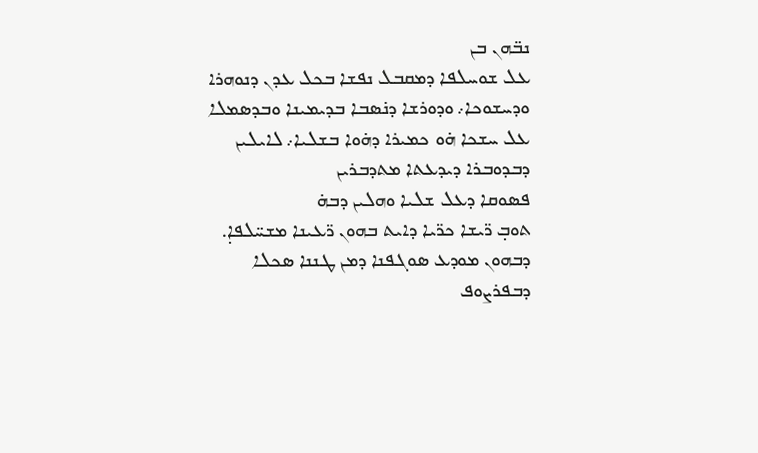ܢܒ̈ܗܢ ܒܢ
ܥܠ ܫܘܚܠܦܐ ܕܡܩܒܠ ܢܦܫܐ ܒܟܠ ܥܕܢ ܕܢܘܗܪܐ ܘܕܚܫܘܟܐ܇ ܘܕܘܪܫܐ ܕܢ̇ܣܒܐ ܒܕܝܡܝܢܐ ܘܒܕܣܡܠܐ
ܥܠ ܚܫܟܐ ܗ̇ܘ ܟܡܝܪܐ ܕܗ̇ܘܐ ܒܫܠܝܐ܇ ܠܐܝܠܝܢ ܕܒܕܘܒܪܐ ܕܝܕܥܬܐ ܡܬܕܒܪܝܢ
ܦܣܘܩܐ ܕܥܠ ܫܠܝܐ ܘܗܠܝܢ ܕܒܗ̇
ܬܘܒ̣ ܪ̈ܝܫܐ ܟܪ̈ܝܐ ܕܐܝܬ ܒܗܘܢ ܪ̈ܥܝܢܐ ܡܫܚ̈ܠܦܐ̣. ܕܒܗܘܢ ܡܘܕܥ ܣܘܓܦܢܐ ܕܡܢ ܛܢܢܐ ܣܟܠܐ ܕܒܦܪܨܘܦ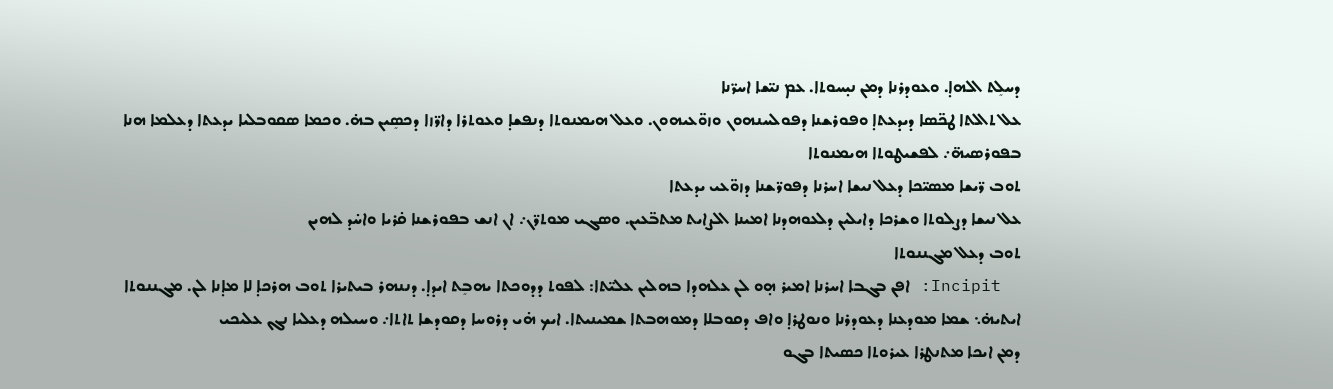ܕܚܠܸܬ ܐܠܗܐ̣. ܘܥܘܕܪܢܐ ܕܡܢ ܢܝ̣ܚܘܬܐ. ܥܡ ܢܝ̈ܫܐ ܐܚܪ̈ܢܐ
ܥܠ ܬܐܠܬܐ ܛܟ̈ܣܐ ܕܝܕܥܬܐ̣ ܘܦܘܪܫܢܐ ܕܦܘܠܚܢܗܘܢ ܘܙܘ̈ܥܝܗܘܢ. ܘܥܠ ܗܝܡܢܘܬܐ ܕܢܦܫܐ̣ ܘܥܘܬܪܐ ܕܐܪ̈ܙܐ ܕܟܣܸܝܢ ܒܗ̇. ܘܟܡܐ ܣܩܘܒܠܝܐ ܝܕܥܬܐ ܕܥܠܡܐ ܗܢܐ ܒܦܘܪܣܝܗ̈܇ ܠܦܫܝܛܘܬܐ ܗܝܡܢܘܬܐ
ܬܘܒ ܪ̈ܝܫܐ ܡܣܝ̈ܟܐ ܕܥܠ ܢܝܫܐ ܐܚܪܢܐ ܕܦܘܪ̈ܫܢܐ ܕܙܘ̈ܥܝ ܝܕܥܬܐ
ܥܠ ܢܝܫܐ ܕܨܠܘܬܐ ܘܫܪܟܐ ܕܐܝܠܝܢ ܕܠܥܘܗܕܢܐ ܐܡܝܢܐ ܐܠܨܐܝܬ ܡܬܒ̈ܥܝܢ. ܘܣܓܝ ܡܘܬܪ̈ܢ܇ ܐܢ ܐܢܫ ܒܦܘܪܫܢܐ ܩ̇ܪܝܐ ܘܐܚ̇ܕ ܠܗܝܢ
ܬܘܒ ܕܥܠ ܡܓܢܢܘܬܐ
  Incipit: ܐܦܢ ܒܓܒܐ ܐܚܪܢܐ ܐܡܝܪ ܗ̣ܘ ܠܢ ܥܠܗܕܐ ܒܗܠܝܢ ܥܠܝ̈ܬܐ: ܠܦܘܬ ܕܕܘܟܬܐ ܝܗܒܸܬ ܐܝܕܐ̣. ܕܢܢܗܪ ܒܝܬܝܪܐ ܬܘܒ ܗܪܟܐ̣ ܠܐ ܡܐ̣ܢܐ ܠܢ. ܡܓܢܢܘܬܐ ܐܝܬܝܗ̇܆ ܫܡܐ ܡܘܕܥܢܐ ܕܥܘܕܪܢܐ ܘܢܘܛܪܐ̣ ܘܐܦ ܕܩܘܒܠܐ ܕܡܘܗܒܬܐ ܫܡܝܢܝܬܐ. ܐܝܟ ܗ̇ܝ ܕܪܘܚܐ ܕܩܘܕܫܐ ܬܐܬܐ܇ ܘܚܝܠܗ ܕܥܠܝܐ ܢܓܢ ܥܠܝܟܝ
ܕܡܢ ܐܝܟܐ ܡܬܢܛܪܐ ܥܝܪܘܬܐ ܟܣܝܬܐ ܒܓܘ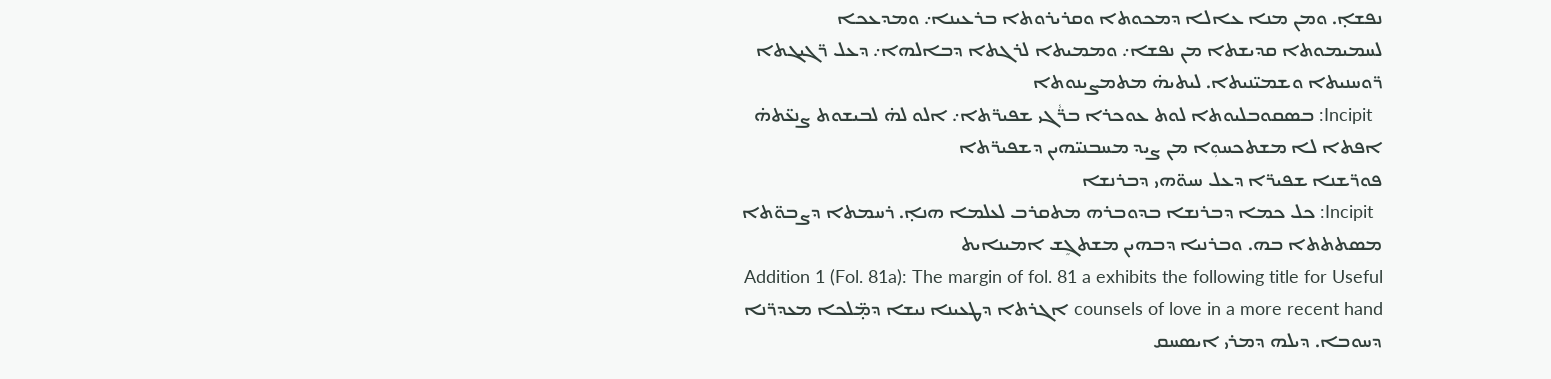ܢܦܫܐ̣. ܘܡܢ ܡܢܐ ܥܐܠܐ ܕܡܟܘܬܐ ܘܩܪܝܪܘܬܐ ܒܪܥܝܢܐ܇ ܘܡܕܥܟܐ ܠܚܡܝܡܘܬܐ ܩܕܝܫܬܐ ܡܢ ܢܦܫܐ܇ ܘܡܡܝܬܐ ܠܪܓܬܐ ܕܒܐܠܗܐ܇ ܕܥܠ ܪ̈ܓܝܓܬܐ ܪ̈ܘܚܢܝܬܐ ܘܫܡܝ̈ܢܝܬܐ. ܠܝܬܝܗ̇ ܡܬܡܨܝܢܘܬܐ
  Incipit: ܒܣܩܘܒܠܝܘܬܐ ܠܘܬ ܥܘܟܪܐ ܒܪ̈ܵܓܝ ܫܦܝܪ̈ܬܐ܇ ܐܠܘ ܠܗ̇ ܠܒܝܫܘܬ ܨܢܥ̈ܬܗ̇ ܐܦܬܐ ܠܐ ܡܫܬܟܚܘܼܐ ܡܢ ܨܝܕ ܡܚܒܢܝ̈ܗܝܢ ܕܫܦܝܪ̈ܬܐ
ܦܘܪ̈ܫܢܐ ܫܦܝܪ̈ܐ ܕܥܠ ܚܝܘ̈ܗܝ ܕܒܪܢܫܐ
  Incipit: ܟܠ ܟܡܐ ܕܒܪܢܫܐ ܒܕܘܒܪܗ ܡܬܩܪܒ ܠܥܠܡܐ ܗܢܐ̣. ܪܚܡܬܐ ܕܨܒܘ̈ܬܐ ܡܣܬܬܬܐ ܒܗ. ܘܒܪܢܝܐ ܕܒܗܝܢ ܡܫܬܓܸܫ ܐܡܝܢܐܝܬ
Addition 1 (Fol. 81a): The margin of fol. 81 a exhibits the following title for Useful counsels of love in a more recent hand ܐܓܪܬܐ ܕܛܥܝܢܐ ܢܝܫܐ ܕܡ̣̈ܠܟܐ ܡܥܕܪ̈ܢܐ ܕܚܘܒܐ. ܕܝܠܗ ܕܡܪܝ ܐܝܣܚܩ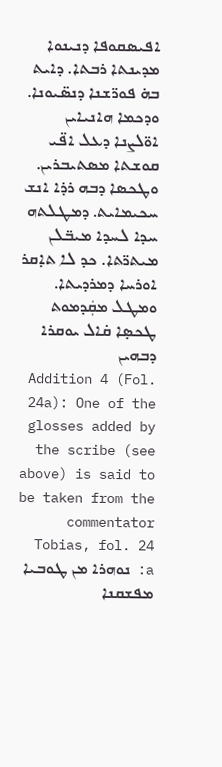ܐܦܝܣܩܘܦܐ ܕܢܝܢܘܐ ܡܕܝܢܬܐ ܪܒܬܐ. ܕܐܝܬ ܒܗ̇ ܦܘܪ̈ܫܢܐ ܕܢܣ̈ܝܘܢܐ. ܘܕܟܡܐ ܗܐܢܝܐܝܢ ܐܘ̈ܠܨܢܐ ܕܥܠ ܐܦ̈ܝ ܩܘܫܬܐ ܡܣܬܝܒܪܝܢ. ܘܛܟܣܐ ܕܒܗ ܪܕ̇ܐ ܐܢܫ ܚܟܝܡܐܝܬ. ܕܡܛܠܬܗ ܚܕܐ ܠܚܕܐ ܡܝܒ̈ܠܢ ܡܝܬܪ̈ܬܐ. ܟܕ ܠܐ ܬܐ̣ܩܪ ܐܘܪܚܐ ܕܡܪܕܝܬܐ. ܘܡܛܠ ܡܩܲܕܡܘܬ ܛܟܣ̣ܐ ܩ̇ܐܠ ܝܘܩܪܐ ܕܒܗܝܢ
Addition 4 (Fol. 24a): One of the glosses added by the scribe (see above) is said to be taken from the commentator Tobias, fol. 24 a: ܢܘܗܪܐ ܡܢ ܛܘܒܝܐ ܡܦܫܩܢܐ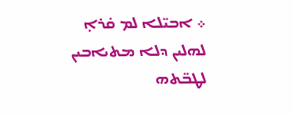܀ ܐܒܝ̈ܠܐ ܠܡ ܩ̇ܪܐ̣ ܠܗܠܝܢ ܕܠܐ ܡܬܝܐܒܝܢ ܠܛܒ̈ܬܗ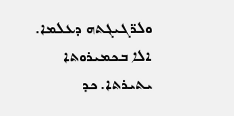ܘܠܪ̈ܓܝܓܬܗ ܕܥܠܡܐ. ܐܠܐ ܒܟܡܝܪܘܬܐ ܝܬܝܪܬܐ. ܟܕ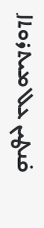ܩ̇ܢܛܝܢ ܥܠ ܡܝܬܪܘܬܐ݂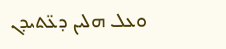ܘܥܠ ܗܠܝܢ ܕܥ̈ܬܝܕܢ